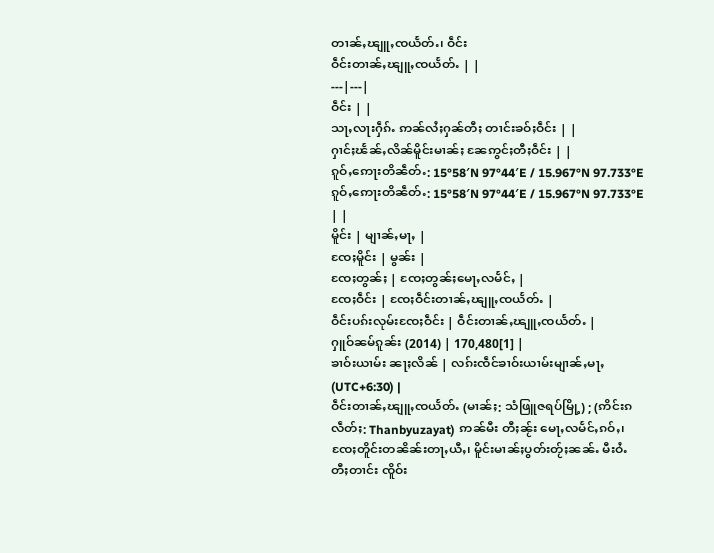တၢၼ်ႇၽျူႇၸယႅတ်ႉ၊ ဝဵင်း
ဝဵင်းတၢၼ်ႇၽျူႇၸယႅတ်ႉ | |
---|---|
ဝဵင်း | |
သႃႇလႃးႁဵၵ်ႉ ဢၼ်လႆႈႁၼ်တီႈ တၢင်းၶဝ်ႈဝဵင်း | |
ႁၢင်ႈၽႅၼ်ႇလိၼ်မိူင်းမၢၼ်ႈ ၼႄဢွင်ႈတီႈဝဵင်း | |
ၵူဝ်ႇဢေႃးတိၼဵတ်ႉ: 15°58′N 97°44′E / 15.967°N 97.733°Eၵူဝ်ႇဢေႃးတိၼဵတ်ႉ: 15°58′N 97°44′E / 15.967°N 97.733°E | |
မိူင်း | မျၢၼ်ႇမႃႇ |
ၸႄႈမိူင်း | မွၼ်း |
ၸႄႈတွၼ်ႈ | ၸႄႈတွၼ်ႈမေႃႇလမႅင်ႇ |
ၸႄႈဝဵင်း | ၸႄႈဝဵင်းတၢၼ်ႇၽျူႇၸယႅတ်ႉ |
ဝဵင်းပၵ်းလုမ်းၸႄႈဝဵင်း | ဝဵင်းတၢၼ်ႇၽျူႇၸယႅတ်ႉ |
ႁူဝ်ၼမ်ၵူၼ်း (2014) | 170,480[1] |
ၶၢဝ်းယၢမ်း ၼႃႈလိၼ် | လၵ်းၸဵင်ၶၢဝ်းယၢမ်းမျၢၼ်ႇမႃႇ (UTC+6:30) |
ဝဵင်းတၢၼ်ႇၽျူႇၸယႅတ်ႉ (မၢၼ်ႈ: သံဖြူဇရပ်မြို့) ; (ဢိင်းၵလဵတ်ႈ: Thanbyuzayat) ဢၼ်မီး တီႈၼႂ်း မေႃႇလမႅင်ႇၵဝ်ႇ၊ ၸႄႈတိူင်းတၼိၼ်းတႃႇယီႇ၊ မိူင်းမၢၼ်ႈပွတ်းတႂ်ႈၼၼ်ႉ မီးဝႆႉ တီႈတၢင်း ၸိူဝ်း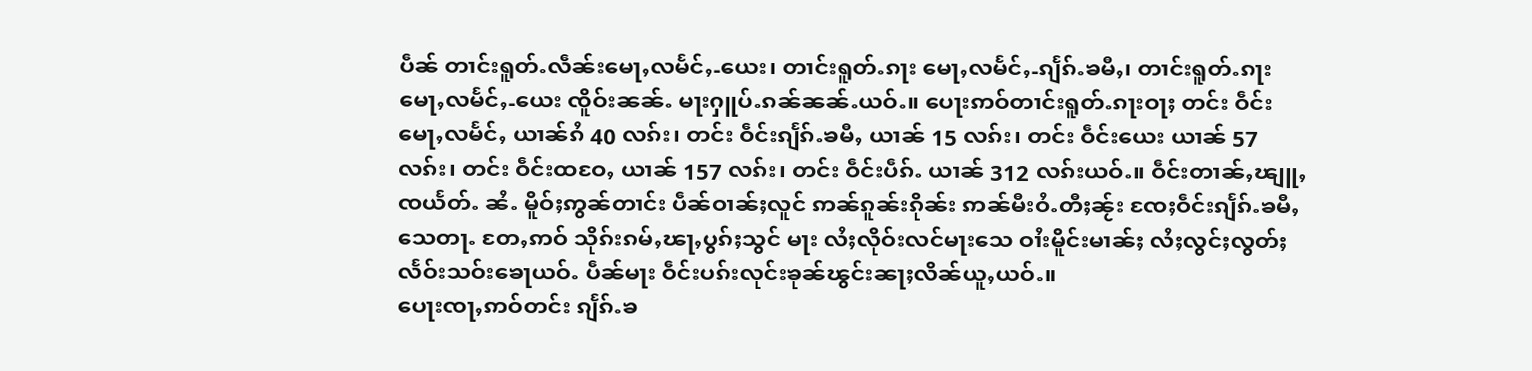ပဵၼ် တၢင်းရူတ်ႉလဵၼ်းမေႃႇလမႅင်ႇ-ယေး၊ တၢင်းရူတ်ႉၵႃး မေႃႇလမႅင်ႇ-ၵျႅၵ်ႉၶမီႇ၊ တၢင်းရူတ်ႉၵႃး မေႃႇလမႅင်ႇ-ယေး ၸိူဝ်းၼၼ်ႉ မႃးႁူပ်ႉၵၼ်ၼၼ်ႉယဝ်ႉ။ ပေႃးဢဝ်တၢင်းရူတ်ႉၵႃးဝႃႈ တင်း ဝဵင်းမေႃႇလမႅင်ႇ ယၢၼ်ၵႆ 40 လၵ်း၊ တင်း ဝဵင်းၵျႅၵ်ႉၶမီႇ ယၢၼ် 15 လၵ်း၊ တင်း ဝဵင်းယေး ယၢၼ် 57 လၵ်း၊ တင်း ဝဵင်းထဝႄႇ ယၢၼ် 157 လၵ်း၊ တင်း ဝဵင်းပဵၵ်ႉ ယၢၼ် 312 လၵ်းယဝ်ႉ။ ဝဵင်းတၢၼ်ႇၽျူႇၸယႅတ်ႉ ၼႆႉ မိူဝ်ႈဢွၼ်တၢင်း ပဵၼ်ဝၢၼ်ႈလူင် ဢၼ်ၵူၼ်းၵိုၼ်း ဢၼ်မီးဝႆႉတီႈၼႂ်း ၸႄႈဝဵင်းၵျႅၵ်ႉၶမီႇသေတႃႉ တႄႇဢဝ် သိုၵ်းၵမ်ႇၽႃႇပွၵ်ႈသွင် မႃး လႆႈလိုဝ်းလင်မႃးသေ ဝၢႆးမိူင်းမၢၼ်ႈ လႆႈလွင်ႈလွတ်ႈလႅဝ်းသဝ်းၶေႃယဝ်ႉ ပဵၼ်မႃး ဝဵင်းပၵ်းလုင်းၶုၼ်ၽွင်းၼႃႈလိၼ်ယူႇယဝ်ႉ။
ပေႃးၸႃႇဢဝ်တင်း ၵျႅၵ်ႉၶ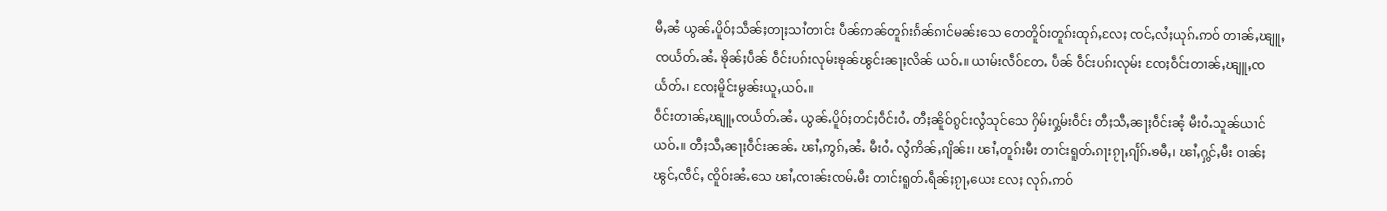မီႇၼႆ ယွၼ်ႉပိူဝ်ႈသဵၼ်ႈတႃႈသၢႆတၢင်း ပဵၼ်ဢၼ်တူၵ်းၵႅၼ်ၵၢင်မၼ်းသေ တေတိူဝ်းတူၵ်းထုၵ်ႇလႄႈ ၸင်ႇလႆႈယုၵ်ႉဢဝ် တၢၼ်ႇၽျူႇၸယႅတ်ႉၼႆႉ ၶိုၼ်ႈပဵၼ် ဝဵင်းပၵ်းလုမ်းၶုၼ်ၽွင်းၼႃႈလိၼ် ယဝ်ႉ။ ယၢမ်းလဵဝ်တႄႉ ပဵၼ် ဝဵင်းပၵ်းလုမ်း ၸႄႈဝဵင်းတၢၼ်ႇၽျူႇၸယႅတ်ႉ၊ ၸႄႈမိူင်းမွၼ်းယူႇယဝ်ႉ။
ဝဵင်းတၢၼ်ႇၽျူႇၸယႅတ်ႉၼႆႉ ယွၼ်ႉပိူဝ်ႈတင်ႈဝဵင်းဝႆႉ တီႈၼိူဝ်ၵွင်းလွႆသုင်သေ ႁိမ်းႁွမ်းဝဵင်း တီႈသီႇၼႃႈဝဵင်းၼႆ့ မီးဝႆႉသူၼ်ယၢင်ယဝ်ႉ။ တီႈသီႇၼႃႈဝဵင်းၼၼ်ႉ ၽၢႆႇဢွၵ်ႇၼႆႉ မီးဝႆႉ လွႆဢိၼ်ႇၵျိၼ်း၊ ၽၢႆႇတူၵ်းမီး တၢင်းရူတ်ႉၵႃးၵႂႃႇၵျႅၵ်ႉၶမီႇ၊ ၽၢႆႇႁွင်ႇမီး ဝၢၼ်ႈၽွင်ႇၸဵင်ႇ ၸိူဝ်းၼႆႉသေ ၽၢႆႇၸၢၼ်းၸမ်ႉမီး တၢင်းရူတ်ႉရဵၼ်ႈၵႂႃႇယေး လႄႈ လုၵ်ႉဢဝ်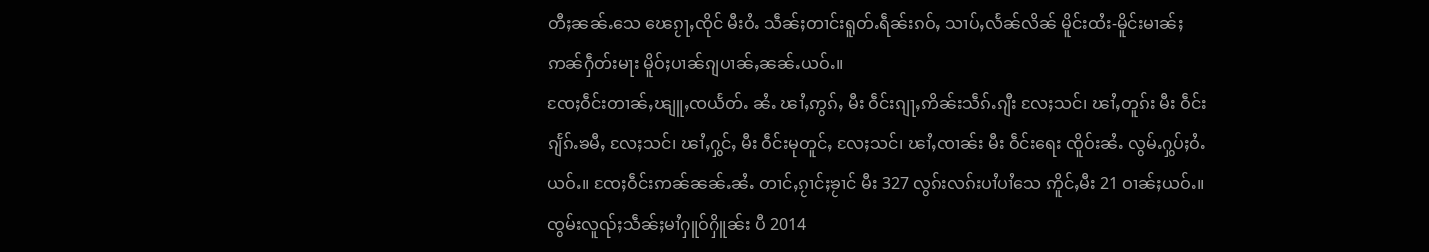တီႈၼၼ်ႉသေ ၽေၵႂႃႇၸိုင် မီးဝႆႉ သဵၼ်ႈတၢင်းရူတ်ႉရဵၼ်းၵဝ်ႇ သၢပ်ႇလႅၼ်လိၼ် မိူင်းထႆး-မိူင်းမၢၼ်ႈ ဢၼ်ႁဵတ်းမႃး မိူဝ်ႈပၢၼ်ၵျပၢၼ်ႇၼၼ်ႉယဝ်ႉ။
ၸႄႈဝဵင်းတၢၼ်ႇၽျူႇၸယႅတ်ႉ ၼႆႉ ၽၢႆႇဢွၵ်ႇ မီး ဝဵင်းၵျႃႇဢိၼ်းသဵၵ်ႉၵျီး လႄႈသင်၊ ၽၢႆႇတူၵ်း မီး ဝဵင်းၵျႅၵ်ႉၶမီႇ လႄႈသင်၊ ၽၢႆႇႁွင်ႇ မီး ဝဵင်းမုတူင်ႇ လႄႈသင်၊ ၽၢႆႇၸၢၼ်း မီး ဝဵင်းရေး ၸိူဝ်းၼႆႉ လွမ်ႉႁွပ်ႈဝႆႉယဝ်ႉ။ ၸႄႈဝဵင်းဢၼ်ၼၼ်ႉၼႆႉ တၢင်ႇၵႂၢင်ႈၶႂၢင် မီး 327 လွၵ်းလၵ်းပၢႆပၢႆသေ ဢိူင်ႇမီး 21 ဝၢၼ်ႈယဝ်ႉ။ ၸွမ်းလူၺ်ႈသဵၼ်ႈမၢႆႁူဝ်ႁိူၼ်း ပီ 2014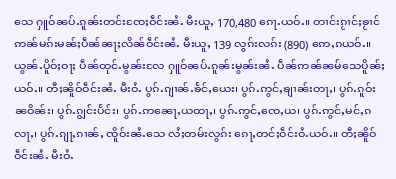သေ ႁူဝ်ၼပ်ႉၵူၼ်းတင်းၸႄႈဝဵင်းၼႆႉ မီးယူႇ 170,480 ၵေႃႉယဝ်ႉ။ တၢင်းၵႂၢင်ႈၶႂၢင် ဢၼ်မၵ်းမၼ်ႈပဵၼ်ၼႃႈလိၼ်ဝဵင်းၼႆႉ မီးယူႇ 139 လွၵ်းလၵ်း (890) ဢေႇၵယဝ်ႉ။ ယွၼ်ႉပိူဝ်ႈဝႃႈ ပဵၼ်ထုင်ႉမွၼ်းလႄ ႁူဝ်ၼပ်ႉၵူၼ်းမွၼ်းၼႆႉ ပဵၼ်ဢၼ်ၼမ်သေပိူၼ်ႈယဝ်ႉ။ တီႈၼိူဝ်ဝဵင်းၼႆႉ မီးဝႆႉ ပွၵ်ႉၵျၢၼ်ႉၶႅင်ႇယေး၊ ပွၵ်ႉဢွင်ႇၶျၢၼ်းတႃႇ၊ ပွၵ်ႉၵူဝ်းၼဝိၼ်း၊ ပွၵ်ႉၵျွင်းပႅင်း၊ ပွၵ်ႉဢၼေႃႇယထႃႇ၊ ပွၵ်ႉဢွင်ႇၸေႇယ၊ ပွၵ်ႉဢွင်ႇမင်ႇၵလႃႇ၊ ပွၵ်ႉၵျႃႇၵၢၼ်ႇ ၸိူဝ်းၼႆႉသေ လႆႈတမ်းလွၵ်း ၵေႃႇတင်ႈဝဵင်းဝႆႉယဝ်ႉ။ တီႈၼိူဝ်ဝဵင်းၼႆႉ မီးဝႆႉ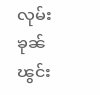လုမ်းၶုၼ်ၽွင်း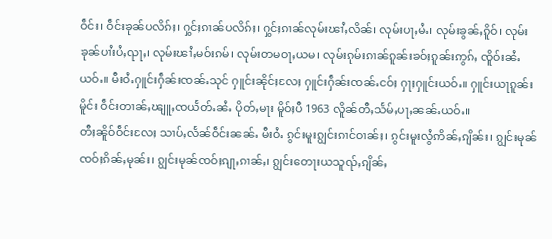ဝဵင်း၊ ဝဵင်းၶုၼ်ပလိၵ်ႈ၊ ႁွင်ႈၵၢၼ်ပလိၵ်ႈ၊ ႁွင်ႈၵၢၼ်လုမ်းၽၢႆႇလိၼ်၊ လုမ်းပႃႇမႆႉ၊ လုမ်းၶွၼ်ႇၵိူဝ်၊ လုမ်းၶုၼ်ပၢႆးပႆႇၺႃႇ၊ လုမ်းၽၢႆႇမဝ်းၵမ်၊ လုမ်းတမဝႃႇယမ၊ လုမ်းၵုမ်းၵၢၼ်ၵူၼ်းၶဝ်ႈၵူၼ်းဢွၵ်ႇ ၸိူဝ်းၼႆႉယဝ်ႉ။ မီးဝႆႉႁူင်းႁဵၼ်းၸၼ်ႉသုင် ႁူင်းၼိုင်ႈလႄႈ ႁူင်းႁဵၼ်းၸၼ်ႉငဝ်ႈ ႁႃႈႁူင်းယဝ်ႉ။ ႁူင်းယႃၵူၼ်းမိူင်း ဝဵင်းတၢၼ်ႇၽျူႇၸယႅတ်ႉၼႆႉ ပိုတ်ႇမႃး မိူဝ်ႈပီ 1963 လိူၼ်တီႇသႅမ်ႇပႃႇၼၼ်ႉယဝ်ႉ။
တီႈၼိူဝ်ဝဵင်းလႄႈ သၢပ်ႇလႅၼ်ဝဵင်းၼၼ်ႉ မီးဝႆႉ ၵွင်းမူးၵျွင်းၵၢင်ဝၢၼ်ႈ၊ ၵွင်းမူးလွႆဢိၼ်ႇၵျိၼ်း၊ ၵျွင်းမုၼ်ၸဝ်ႈၵိၼ်ႇမုၼ်း၊ ၵျွင်းမုၼ်ၸဝ်ႈၵျႃႇၵၢၼ်ႇ၊ ၵျွင်းတေႃးယသူၺ်ႇၵျိၼ်ႇ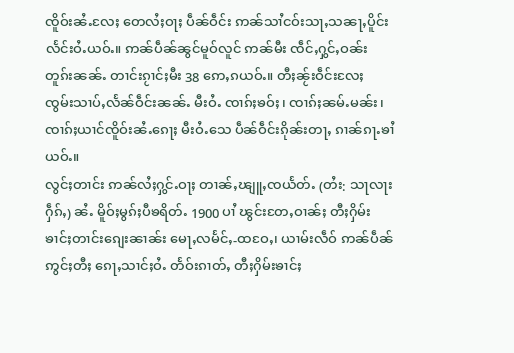ၸိူဝ်းၼႆႉလႄႈ တေလႆႈဝႃႈ ပဵၼ်ဝဵင်း ဢၼ်သၢႆငဝ်းသႃႇသၼႃႇပိူင်းလႅင်းဝႆႉယဝ်ႉ။ ဢၼ်ပဵၼ်ၼွင်မူဝ်လူင် ဢၼ်မီး ၸဵင်ႇႁွင်ႇဝၼ်းတူၵ်းၼၼ်ႉ တၢင်းၵႂၢင်ႈမီး 38 ဢေႇၵယဝ်ႉ။ တီႈၼႂ်းဝဵင်းလႄႈ ၸွမ်းသၢပ်ႇလႅၼ်ဝဵင်းၼၼ်ႉ မီးဝႆႉ ၸၢၵ်ႈၶဝ်ႈ၊ ၸၢၵ်ႈၼမ်ႉမၼ်း၊ ၸၢၵ်ႈယၢင်ၸိူဝ်းၼႆႉၵေႃႈ မီးဝႆႉသေ ပဵၼ်ဝဵင်းၵိုၼ်းတႃႇ ၵၢၼ်ၵႃႉၶၢႆယဝ်ႉ။
လွင်ႈတၢင်း ဢၼ်လႆႈႁွင်ႉဝႃႈ တၢၼ်ႇၽျူႇၸယႅတ်ႉ (တႆး: သႃလႃးႁဵၵ်ႇ) ၼႆႉ မိူဝ်ႈမွၵ်ႈပီၶရိတ်ႉ 1900 ပၢႆ ၽွင်းတႄႇဝၢၼ်ႈ တီႈႁိမ်းၶၢင်ႈတၢင်းၵျေးၼၢၼ်း မေႃႇလမႅင်ႇ-ထဝႄႇ၊ ယၢမ်းလဵဝ် ဢၼ်ပဵၼ်ဢွင်ႈတီႈ ၵေႃႇသၢင်ႈဝႆႉ တႅဝ်းၵၢတ်ႇ တီႈႁိမ်းၶၢင်ႈ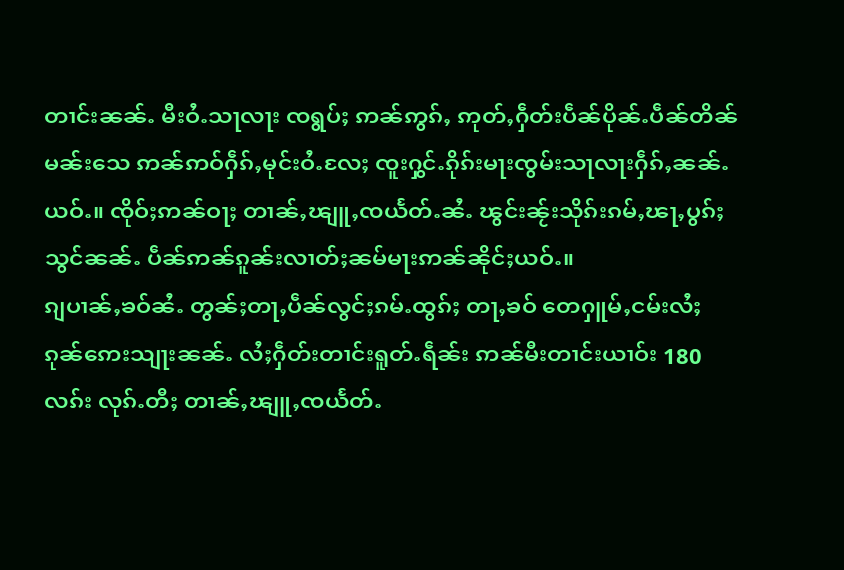တၢင်းၼၼ်ႉ မီးဝႆႉသႃလႃး ၸရွပ်ႈ ဢၼ်ဢွၵ်ႇ ဢုတ်ႇႁဵတ်းပဵၼ်ပိုၼ်ႉပဵၼ်တိၼ်မၼ်းသေ ဢၼ်ဢဝ်ႁဵၵ်ႇမုင်းဝႆႉလႄႈ ၸူးႁွင်ႉၵိုၵ်းမႃးၸွမ်းသႃလႃးႁဵၵ်ႇၼၼ်ႉယဝ်ႉ။ ၸိုဝ်ႈဢၼ်ဝႃႈ တၢၼ်ႇၽျူႇၸယႅတ်ႉၼႆႉ ၽွင်းၼႂ်းသိုၵ်းၵမ်ႇၽႃႇပွၵ်ႈသွင်ၼၼ်ႉ ပဵၼ်ဢၼ်ၵူၼ်းလၢတ်ႈၼမ်မႃးဢၼ်ၼိုင်ႈယဝ်ႉ။
ၵျပၢၼ်ႇၶဝ်ၼႆႉ တွၼ်ႈတႃႇပဵၼ်လွင်ႈၵမ်ႉထွၵ်ႈ တႃႇၶဝ် တေႁူမ်ႇငမ်းလႆႈ ၵုၼ်ဢေးသျႃးၼၼ်ႉ လႆႈႁဵတ်းတၢင်းရူတ်ႉရဵၼ်း ဢၼ်မီးတၢင်းယၢဝ်း 180 လၵ်း လုၵ်ႉတီႈ တၢၼ်ႇၽျူႇၸယႅတ်ႉ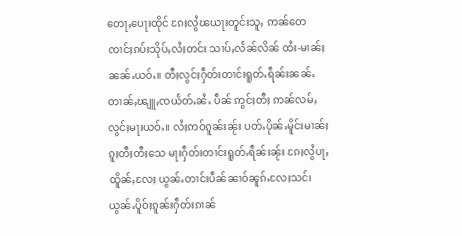တေႃႇပေႃးထိုင် ၵႄႈလွႆၽယႃးတူင်းသူႇ ဢၼ်တေၸၢင်ႈၵပ်းသိုပ်ႇလႆႈတင်း သၢပ်ႇလႅၼ်လိၼ် ထႆး-မၢၼ်ႈ ၼၼ်ႉယဝ်ႉ။ တီႈလွင်ႈႁဵတ်းတၢင်းရူတ်ႉရဵၼ်းၼၼ်ႉ တၢၼ်ႇၽျူႇၸယႅတ်ႉၼႆႉ ပဵၼ် ဢွင်ႈတီႈ ဢၼ်လမ်ႇလွင်ႈမႃးယဝ်ႉ။ လႆႈဢဝ်ၵူၼ်းၼႂ်း ပတ်ႉပိုၼ်ႉမိူင်းမၢၼ်ႈၵူႈတီႈတီႈသေ မႃးႁဵတ်းတၢင်းရူတ်ႉရဵၼ်းၼႂ်း ၵႄႈလွႆပႃႇထိူၼ်ႇလႄႈ ယွၼ်ႉတၢင်းပဵၼ်ၼၢဝ်ၼူၵ်ႉလႄႈသင်၊ ယွၼ်ႉပိူဝ်ႈၵူၼ်းႁဵတ်းၵၢၼ်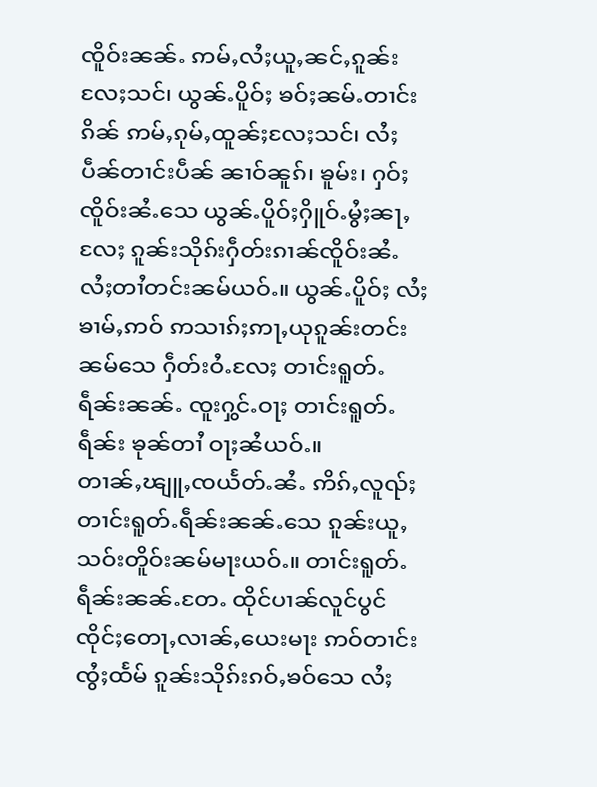ၸိူဝ်းၼၼ်ႉ ဢမ်ႇလႆႈယူႇၼင်ႇၵူၼ်းလႄႈသင်၊ ယွၼ်ႉပိူဝ်ႈ ၶဝ်ႈၼမ်ႉတၢင်းၵိၼ် ဢမ်ႇၵုမ်ႇထူၼ်ႈလႄႈသင်၊ လႆႈပဵၼ်တၢင်းပဵၼ် ၼၢဝ်ၼူၵ်၊ ၶူမ်း၊ ႁဝ်ႈၸိူဝ်းၼႆႉသေ ယွၼ်ႉပိူဝ်ႈႁိူဝ်ႉမွႆႈၼႃႇလႄႈ ၵူၼ်းသိုၵ်းႁဵတ်းၵၢၼ်ၸိူဝ်းၼႆႉ လႆႈတၢႆတင်းၼမ်ယဝ်ႉ။ ယွၼ်ႉပိူဝ်ႈ လႆႈၶၢမ်ႇဢဝ် ဢသၢၵ်ႈဢႃႇယုၵူၼ်းတင်းၼမ်သေ ႁဵတ်းဝႆႉလႄႈ တၢင်းရူတ်ႉရဵၼ်းၼၼ်ႉ ၸူးႁွင်ႉဝႃႈ တၢင်းရူတ်ႉရဵၼ်း ၶုၼ်တၢႆ ဝႃႈၼႆယဝ်ႉ။
တၢၼ်ႇၽျူႇၸယႅတ်ႉၼႆႉ ဢိၵ်ႇလူၺ်ႈတၢင်းရူတ်ႉရဵၼ်းၼၼ်ႉသေ ၵူၼ်းယူႇသဝ်းတိူဝ်းၼမ်မႃးယဝ်ႉ။ တၢင်းရူတ်ႉရဵၼ်းၼၼ်ႉတႄႉ ထိုင်ပၢၼ်လူင်ပွင်ၸိုင်ႈတေႃႇလၢၼ်ႇယေးမႃး ဢဝ်တၢင်းၸွႆႈထႅမ် ၵူၼ်းသိုၵ်းၵဝ်ႇၶဝ်သေ လႆႈ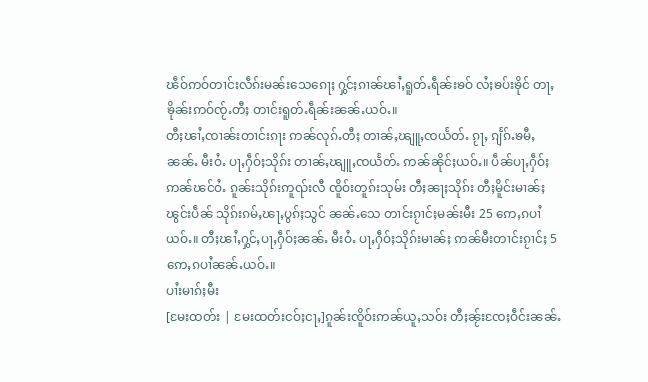ၽဵဝ်ဢဝ်တၢင်းလဵၵ်းမၼ်းသေၵေႃႈ ႁွင်ႈၵၢၼ်ၽၢႆႇရူတ်ႉရဵၼ်းၶဝ် လႆႈၶပ်းၶိုင် တႃႇၶိုၼ်းဢဝ်ၸႂ်ႉတီႈ တၢင်းရူတ်ႉရဵၼ်းၼၼ်ႉယဝ်ႉ။
တီႈၽၢႆႇၸၢၼ်းတၢင်းၵႃး ဢၼ်လုၵ်ႉတီႈ တၢၼ်ႇၽျူႇၸယႅတ်ႉ ၵႂႃႇ ၵျႅၵ်ႉၶမီႇၼၼ်ႉ မီးဝႆႉ ပႃႇႁဵဝ်ႈသိုၵ်း တၢၼ်ႇၽျူႇၸယႅတ်ႉ ဢၼ်ၼိုင်ႈယဝ်ႉ။ ပဵၼ်ပႃႇႁဵဝ်ႈ ဢၼ်ၽင်ဝႆႉ ၵူၼ်းသိုၵ်းဢူၺ်းလီ ၸိူဝ်းတူၵ်းသုမ်း တီႈၼႃႈသိုၵ်း တီႈမိူင်းမၢၼ်ႈ ၽွင်းပဵၼ် သိုၵ်းၵမ်ႇၽႃႇပွၵ်ႈသွင် ၼၼ်ႉသေ တၢင်းၵႂၢင်ႈမၼ်းမီး 25 ဢေႇၵပၢႆယဝ်ႉ။ တီႈၽၢႆႇႁွင်ႇပႃႇႁဵဝ်ႈၼၼ်ႉ မီးဝႆႉ ပႃႇႁဵဝ်ႈသိုၵ်းမၢၼ်ႈ ဢၼ်မီးတၢင်းၵႂၢင်ႈ 5 ဢေႇၵပၢႆၼၼ်ႉယဝ်ႉ။
ပၢႆးမၢၵ်ႈမီး
[မႄးထတ်း | မႄးထတ်းငဝ်ႈငႃႇ]ၵူၼ်းၸိူဝ်းဢၼ်ယူႇသဝ်း တီႈၼႂ်းၸႄႈဝဵင်းၼၼ်ႉ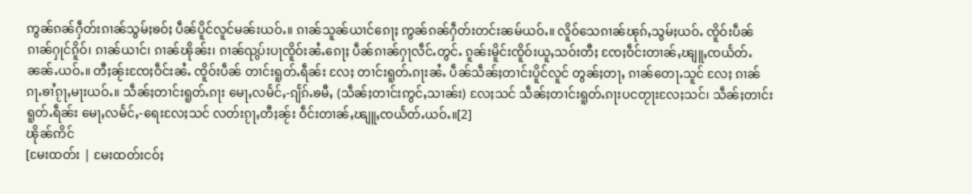ဢွၼ်ၵၼ်ႁဵတ်းၵၢၼ်သွမ်ႈၶဝ်ႈ ပဵၼ်ပိူင်လူင်မၼ်းယဝ်ႉ။ ၵၢၼ်သူၼ်ယၢင်ၵေႃႈ ဢွၼ်ၵၼ်ႁဵတ်းတင်းၼမ်ယဝ်ႉ။ လိူဝ်သေၵၢၼ်ၽုၵ်ႇသွမ်ႈယဝ်ႉ ၸိူဝ်းပဵၼ် ၵၢၼ်ႁုင်ၵိူဝ်၊ ၵၢၼ်ယၢင်၊ ၵၢၼ်ၽိုၼ်း၊ ၵၢၼ်ၺွပ်းပႃၸိူဝ်းၼႆႉၵေႃႈ ပဵၼ်ၵၢၼ်ႁႃလဵင်ႉတွင်ႉ ၵူၼ်းမိူင်းၸိူဝ်းယူႇသဝ်းတီႈ ၸႄႈဝဵင်းတၢၼ်ႇၽျူႇၸယႅတ်ႉၼၼ်ႉယဝ်ႉ။ တီႈၼႂ်းၸႄႈဝဵင်းၼႆႉ ၸိူဝ်းပဵၼ် တၢင်းရူတ်ႉရဵၼ်း လႄႈ တၢင်းရူတ်ႉၵႃးၼႆႉ ပဵၼ်သဵၼ်ႈတၢင်းပိူင်လူင် တွၼ်ႈတႃႇ ၵၢၼ်တေႃႉသူင် လႄႈ ၵၢၼ်ၵႃႉၶၢႆၵႂႃႇမႃးယဝ်ႉ။ သဵၼ်ႈတၢင်းရူတ်ႉၵႃး မေႃႇလမႅင်ႇ-ၵျႅၵ်ႉၶမီႇ (သဵၼ်ႈတၢင်းဢွင်ႇသၢၼ်း) လႄႈသင် သဵၼ်ႈတၢင်းရူတ်ႉၵႃးပငတႂႃးလႄႈသင်၊ သဵၼ်ႈတၢင်းရူတ်ႉရဵၼ်း မေႃႇလမႅင်ႇ-ရေးလႄႈသင် လတ်းၵႂႃႇတီႈၼႂ်း ဝဵင်းတၢၼ်ႇၽျူႇၸယႅတ်ႉယဝ်ႉ။[2]
ၽိုၼ်ဢိင်
[မႄးထတ်း | မႄးထတ်းငဝ်ႈ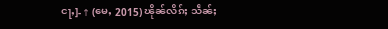ငႃႇ]- ↑ (မေႇ 2015) ၽိုၼ်လိၵ်ႈ သဵၼ်ႈ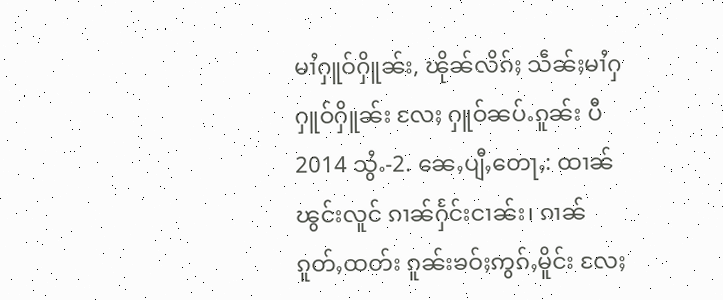မၢႆႁူဝ်ႁိူၼ်း, ၽိုၼ်လိၵ်ႈ သဵၼ်ႈမၢႆႁႁူဝ်ႁိူၼ်း လႄႈ ႁူဝ်ၼပ်ႉၵူၼ်း ပီ 2014 သွႆႉ-2. ၼေႇပျီႇတေႃႇ: ထၢၼ်ၽွင်းလူင် ၵၢၼ်ႁႅင်းငၢၼ်း၊ ၵၢၼ်ၵူတ်ႇထတ်း ၵူၼ်းၶဝ်ႈဢွၵ်ႇမိူင်း လႄႈ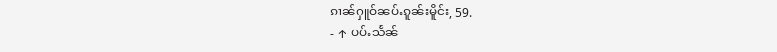ၵၢၼ်ႁူဝ်ၼပ်ႉၵူၼ်းမိူင်း, 59.
- ↑ ပပ်ႉသႅၼ်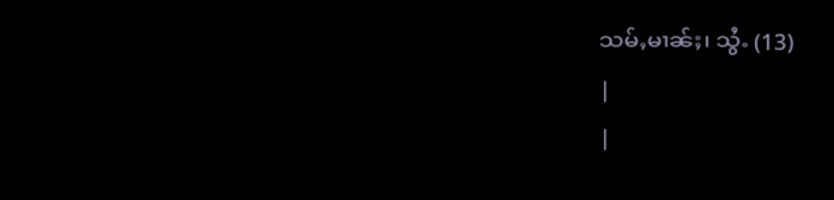သမ်ႇမၢၼ်ႈ၊ သွႆႉ (13)
|
|